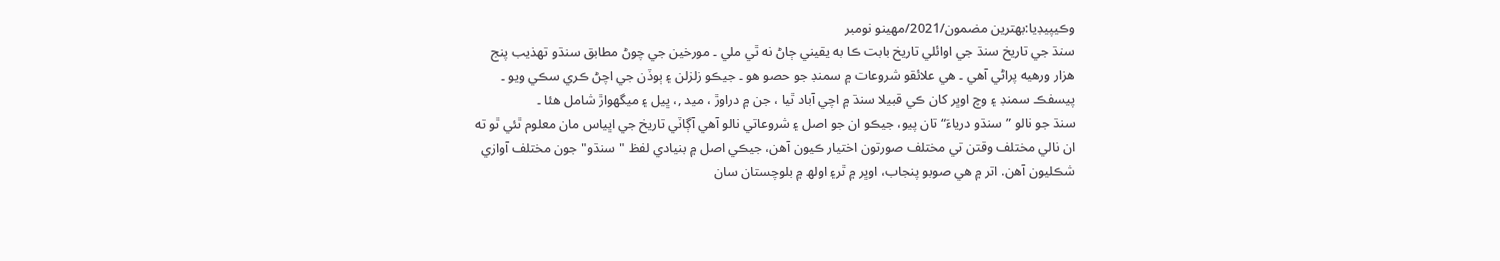وڪيپيڊيا:بهترين مضمون/2021/مهينو نومبر
سنڌ جي تاريخ سنڌ جي اوائلي تاريخ بابت ڪا به يقيني ڄاڻ نه ٿي ملي ۔ مورخين جي چوڻ مطابق سنڌو تهذيب پنج هزار ورهيه پراڻي آهي ۔ هي علائقو شروعات ۾ سمنڊ جو حصو هو ۔ جيڪو زلزلن ۽ ٻوڏن جي اچڻ ڪري سڪي ويو ۔ پيسفڪ سمنڊ ۽ وچ اوڀر کان ڪي قبيلا سنڌ ۾ اچي آباد ٿيا ، جن ۾ دراوڙ ، ميد ,، ڀيل ۽ ميگهواڙ شامل هئا ۔
سنڌ جو نالو ”سنڌو درياءَ“ تان پيو، جيڪو ان جو اصل ۽ شروعاتي نالو آھي آڳاٽي تاريخ جي اڀياس مان معلوم ٿئي ٿو ته ان نالي مختلف وقتن تي مختلف صورتون اختيار ڪيون آھن، جيڪي اصل ۾ بنيادي لفظ "سنڌو" جون مختلف آوازي شڪليون آھن. اتر ۾ ھي صوبو پنجاب، اوڀر ۾ ٿر۽ اولھ ۾ بلوچستان سان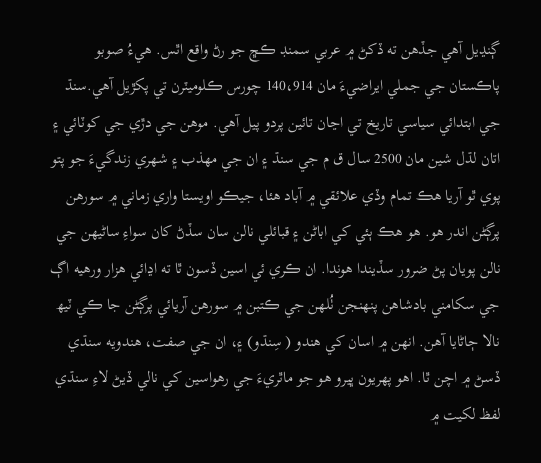ڳنڍيل آھي جڏھن ته ڏکڻ ۾ عربي سمنڊ ڪڇ جو رڻ واقع اٿس. ھيءُ صوبو پاڪستان جي جملي ايراضيءَ مان 140،914 چورس ڪلوميٽرن تي پکڙيل آھي.سنڌ جي ابتدائي سياسي تاريخ تي اڃان تائين پردو پيل آھي. موھن جي دڙي جي کوٽائي ۽ اتان لڌل شين مان 2500 سال ق م جي سنڌ ۽ ان جي مھذب ۽ شھري زندگيءَ جو پتو پوي ٿو آريا ھڪ تمام وڏي علائقي ۾ آباد ھئا، جيڪو اويستا واري زماني ۾ سورھن پرڳڻن اندر ھو. هو ھڪ ٻئي کي اباڻن ۽ قبائلي نالن سان سڏڻ کان سواءِ ساڻيھن جي نالن پويان پڻ ضرور سڏيندا ھوندا. ان ڪري ئي اسين ڏسون ٿا ته اڍائي ھزار ورھيه اڳ جي سکامني بادشاھن پنھنجن ٺُلھن جي ڪتبن ۾ سورھن آريائي پرڳڻن جا ڪي ٽيھ نالا ڄاڻايا آھن. انھن ۾ اسان کي ھندو ( سِنڌو) ۽، ان جي صفت، ھندويه سنڌي ڏسڻ ۾ اچن ٿا. اھو پھريون ڀيرو ھو جو ماٿريءَ جي رھواسين کي نالي ڏيڻ لاءِ سنڌي لفظ لکيت ۾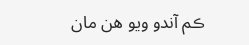ڪم آندو ويو ھن مان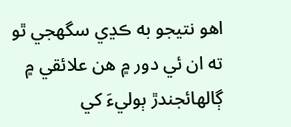اھو نتيجو به ڪڍي سگھجي ٿو ته ان ئي دور ۾ ھن علائقي ۾ ڳالھائجندڙ ٻوليءَ کي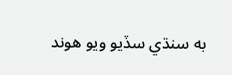به سنڌي سڏيو ويو ھوند